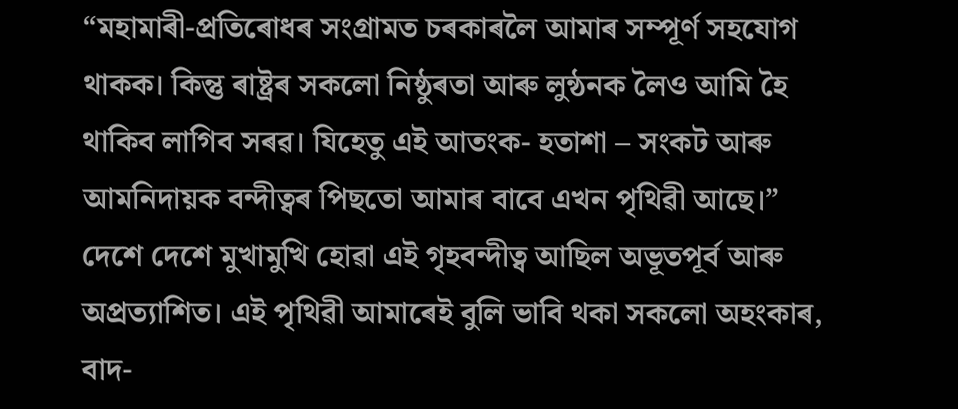“মহামাৰী-প্ৰতিৰোধৰ সংগ্ৰামত চৰকাৰলৈ আমাৰ সম্পূৰ্ণ সহযোগ থাকক। কিন্তু ৰাষ্ট্ৰৰ সকলো নিষ্ঠুৰতা আৰু লুন্ঠনক লৈও আমি হৈ থাকিব লাগিব সৰৱ। যিহেতু এই আতংক- হতাশা – সংকট আৰু আমনিদায়ক বন্দীত্বৰ পিছতো আমাৰ বাবে এখন পৃথিৱী আছে।”
দেশে দেশে মুখামুখি হোৱা এই গৃহবন্দীত্ব আছিল অভূতপূৰ্ব আৰু অপ্ৰত্যাশিত। এই পৃথিৱী আমাৰেই বুলি ভাবি থকা সকলো অহংকাৰ, বাদ-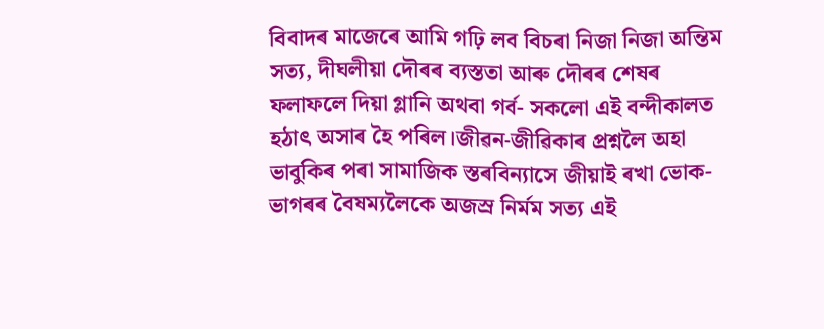বিবাদৰ মাজেৰে আমি গঢ়ি লব বিচৰা নিজা নিজা অন্তিম সত্য, দীঘলীয়া দৌৰৰ ব্যস্ততা আৰু দৌৰৰ শেষৰ ফলাফলে দিয়া গ্লানি অথবা গৰ্ব- সকলো এই বন্দীকালত হঠাৎ অসাৰ হৈ পৰিল।জীৱন-জীৱিকাৰ প্ৰশ্নলৈ অহা ভাবুকিৰ পৰা সামাজিক স্তৰবিন্যাসে জীয়াই ৰখা ভোক-ভাগৰৰ বৈষম্যলৈকে অজস্ৰ নিৰ্মম সত্য এই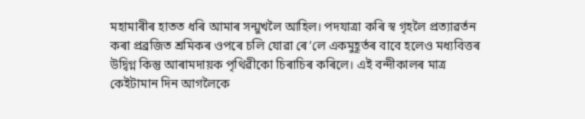মহামাৰীৰ হাতত ধৰি আমাৰ সন্মুখলৈ আহিল। পদযাত্ৰা কৰি স্ব গৃহলৈ প্ৰত্যাৱৰ্তন কৰা প্ৰব্ৰজিত শ্ৰমিকৰ ওপৰে চলি যোৱা ৰে’লে একমুহূৰ্তৰ বাবে হলেও মধ্যবিত্তৰ উদ্বিগ্ন কিন্তু আৰামদায়ক পৃথিৱীকো চিৰাচিৰ কৰিলে। এই বন্দীকালৰ মাত্ৰ কেইটামান দিন আগলৈকে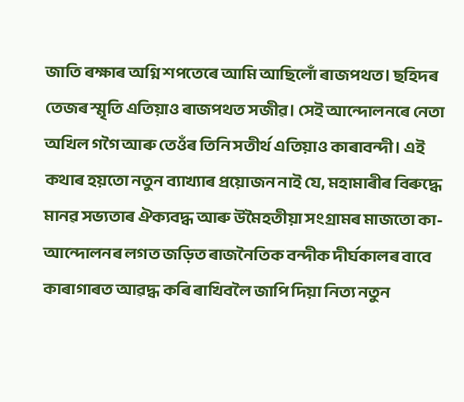জাতি ৰক্ষাৰ অগ্নি শপতেৰে আমি আছিলোঁ ৰাজপথত। ছহিদৰ তেজৰ স্মৃতি এতিয়াও ৰাজপথত সজীৱ। সেই আন্দোলনৰে নেতা অখিল গগৈ আৰু তেওঁৰ তিনি সতীৰ্থ এতিয়াও কাৰাবন্দী। এই কথাৰ হয়তো নতুন ব্যাখ্যাৰ প্ৰয়োজন নাই যে, মহামাৰীৰ বিৰুদ্ধে মানৱ সভ্যতাৰ ঐক্যবদ্ধ আৰু উমৈহতীয়া সংগ্ৰামৰ মাজতো কা- আন্দোলনৰ লগত জড়িত ৰাজনৈতিক বন্দীক দীৰ্ঘকালৰ বাবে কাৰাগাৰত আৱদ্ধ কৰি ৰাখিবলৈ জাপি দিয়া নিত্য নতুন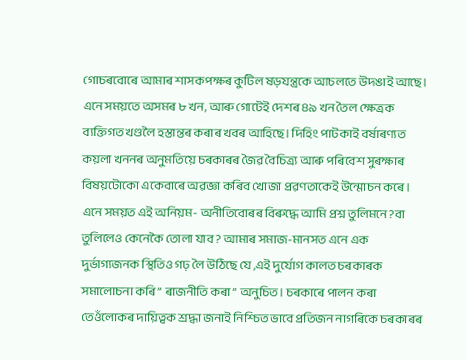গোচৰবোৰে আমাৰ শাসকপক্ষৰ কুটিল ষড়যন্ত্ৰকে আচলতে উদঙাই আছে। এনে সময়তে অসমৰ ৮ খন, আৰু গোটেই দেশৰ ৪৯ খন তৈল ক্ষেত্ৰক ব্যক্তিগত খণ্ডলৈ হস্তান্তৰ কৰাৰ খবৰ আহিছে। দিহিং পাটকাই বৰ্ষাৰণ্যত কয়লা খননৰ অনুমতিয়ে চৰকাৰৰ জৈৱ বৈচিত্ৰ্য আৰু পৰিবেশ সুৰক্ষাৰ বিষয়টোকো একেবাৰে অৱজ্ঞা কৰিব খোজা প্ৰৱণতাকেই উন্মোচন কৰে।
এনে সময়ত এই অনিয়ম- অনীতিবোৰৰ বিৰুদ্ধে আমি প্ৰশ্ন তুলিমনে?বা তুলিলেও কেনেকৈ তোলা যাব ? আমাৰ সমাজ-মানসত এনে এক দুৰ্ভাগ্যজনক স্থিতিও গঢ় লৈ উঠিছে যে ,এই দুৰ্যোগ কালত চৰকাৰক সমালোচনা কৰি ” ৰাজনীতি কৰা” অনুচিত। চৰকাৰে পালন কৰা তেওঁলোকৰ দায়িত্বক শ্ৰদ্ধা জনাই নিশ্চিত ভাবে প্ৰতিজন নাগৰিকে চৰকাৰৰ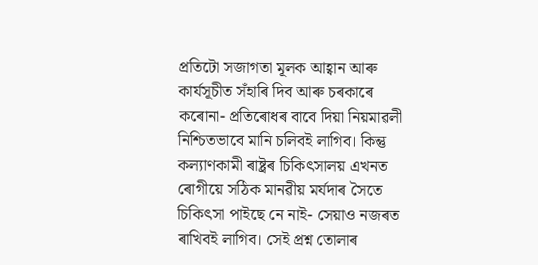প্ৰতিটো সজাগতা মূলক আহ্বান আৰু কাৰ্যসূচীত সঁহাৰি দিব আৰু চৰকাৰে কৰোনা- প্ৰতিৰোধৰ বাবে দিয়া নিয়মাৱলী নিশ্চিতভাবে মানি চলিবই লাগিব। কিন্তু কল্যাণকামী ৰাষ্ট্ৰৰ চিকিৎসালয় এখনত ৰোগীয়ে সঠিক মানৱীয় মৰ্যদাৰ সৈতে চিকিৎসা পাইছে নে নাই- সেয়াও নজৰত ৰাখিবই লাগিব। সেই প্ৰশ্ন তোলাৰ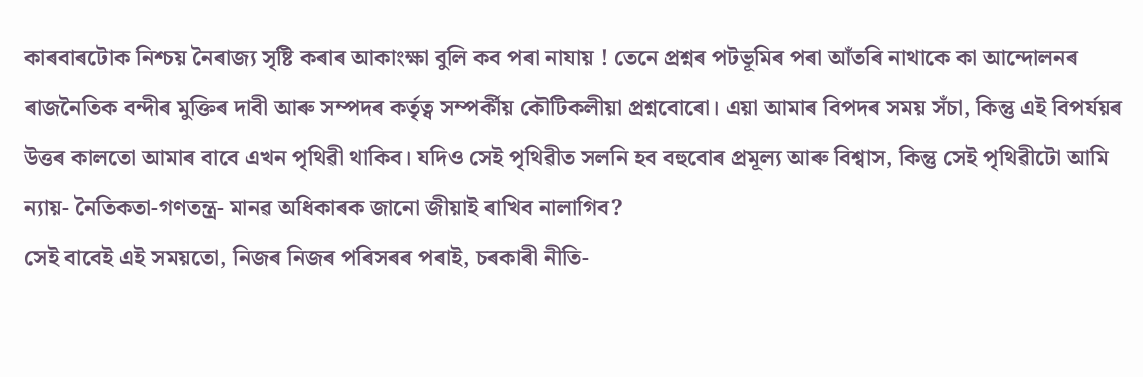কাৰবাৰটোক নিশ্চয় নৈৰাজ্য সৃষ্টি কৰাৰ আকাংক্ষা বুলি কব পৰা নাযায় ! তেনে প্ৰশ্নৰ পটভূমিৰ পৰা আঁতৰি নাথাকে কা আন্দোলনৰ ৰাজনৈতিক বন্দীৰ মুক্তিৰ দাবী আৰু সম্পদৰ কৰ্তৃত্ব সম্পৰ্কীয় কৌটিকলীয়া প্ৰশ্নবোৰো। এয়া আমাৰ বিপদৰ সময় সঁচা, কিন্তু এই বিপর্যয়ৰ উত্তৰ কালতো আমাৰ বাবে এখন পৃথিৱী থাকিব। যদিও সেই পৃথিৱীত সলনি হব বহুবোৰ প্ৰমূল্য আৰু বিশ্বাস, কিন্তু সেই পৃথিৱীটো আমি ন্যায়- নৈতিকতা-গণতন্ত্ৰ- মানৱ অধিকাৰক জানো জীয়াই ৰাখিব নালাগিব?
সেই বাবেই এই সময়তো, নিজৰ নিজৰ পৰিসৰৰ পৰাই, চৰকাৰী নীতি-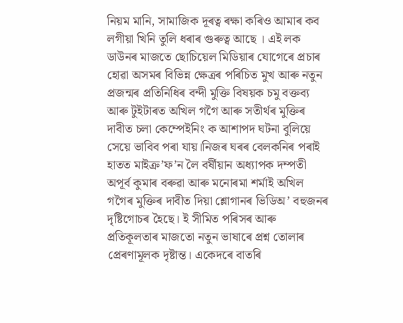নিয়ম মানি, সামাজিক দূৰত্ব ৰক্ষা কৰিও আমাৰ কব লগীয়া খিনি তুলি ধৰাৰ গুৰুত্ব আছে । এই লক ডাউনৰ মাজতে ছোচিয়েল মিডিয়াৰ যোগেৰে প্ৰচাৰ হোৱা অসমৰ বিভিন্ন ক্ষেত্ৰৰ পৰিচিত মুখ আৰু নতুন প্ৰজন্মৰ প্ৰতিনিধিৰ বন্দী মুক্তি বিষয়ক চমু বক্তব্য আৰু টুইটাৰত অখিল গগৈ আৰু সতীৰ্থৰ মুক্তিৰ দাবীত চলা কেম্পেইনিং ক আশাপদ ঘটনা বুলিয়ে সেয়ে ভাবিব পৰা যায়।নিজৰ ঘৰৰ বেলকনিৰ পৰাই হাতত মাইক্ৰ’ফ’ন লৈ বৰ্ষীয়ান অধ্যাপক দম্পতী অপূৰ্ব কুমাৰ বৰুৱা আৰু মনোৰমা শৰ্মাই অখিল গগৈৰ মুক্তিৰ দাবীত দিয়া শ্লোগানৰ ভিডিঅ’ বহুজনৰ দৃষ্টিগোচৰ হৈছে। ই সীমিত পৰিসৰ আৰু প্ৰতিকূলতাৰ মাজতো নতুন ভাষাৰে প্ৰশ্ন তোলাৰ প্ৰেৰণামূলক দৃষ্টান্ত। একেদৰে বাতৰি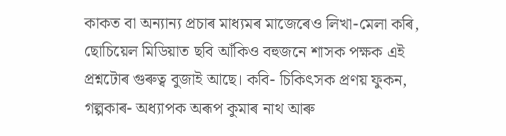কাকত বা অন্যান্য প্ৰচাৰ মাধ্যমৰ মাজেৰেও লিখা-মেলা কৰি, ছোচিয়েল মিডিয়াত ছবি আঁকিও বহুজনে শাসক পক্ষক এই প্ৰশ্নটোৰ গুৰুত্ব বুজাই আছে। কবি- চিকিৎসক প্ৰণয় ফুকন, গল্পকাৰ- অধ্যাপক অৰূপ কুমাৰ নাথ আৰু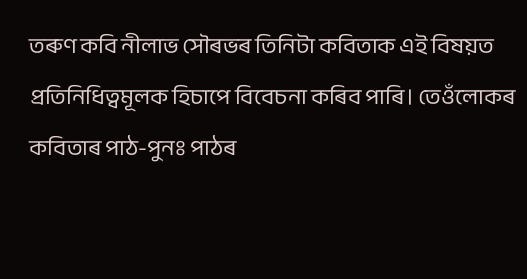তৰুণ কবি নীলাভ সৌৰভৰ তিনিটা কবিতাক এই বিষয়ত প্ৰতিনিধিত্বমূলক হিচাপে বিবেচনা কৰিব পাৰি। তেওঁলোকৰ কবিতাৰ পাঠ-পুনঃ পাঠৰ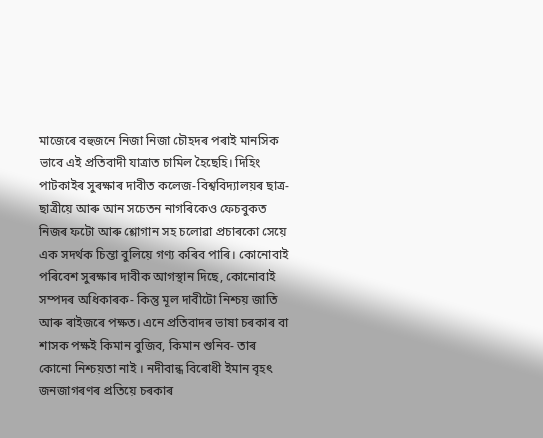মাজেৰে বহুজনে নিজা নিজা চৌহদৰ পৰাই মানসিক ভাবে এই প্ৰতিবাদী যাত্ৰাত চামিল হৈছেহি। দিহিং পাটকাইৰ সুৰক্ষাৰ দাবীত কলেজ-বিশ্ববিদ্যালয়ৰ ছাত্ৰ-ছাত্ৰীয়ে আৰু আন সচেতন নাগৰিকেও ফেচবুকত নিজৰ ফটো আৰু শ্লোগান সহ চলোৱা প্ৰচাৰকো সেয়ে এক সদৰ্থক চিন্তা বুলিয়ে গণ্য কৰিব পাৰি। কোনোবাই পৰিবেশ সুৰক্ষাৰ দাবীক আগস্থান দিছে, কোনোবাই সম্পদৰ অধিকাৰক- কিন্তু মূল দাবীটো নিশ্চয় জাতি আৰু ৰাইজৰে পক্ষত। এনে প্ৰতিবাদৰ ভাষা চৰকাৰ বা শাসক পক্ষই কিমান বুজিব, কিমান শুনিব- তাৰ কোনো নিশ্চয়তা নাই । নদীবান্ধ বিৰোধী ইমান বৃহৎ জনজাগৰণৰ প্ৰতিয়ে চৰকাৰ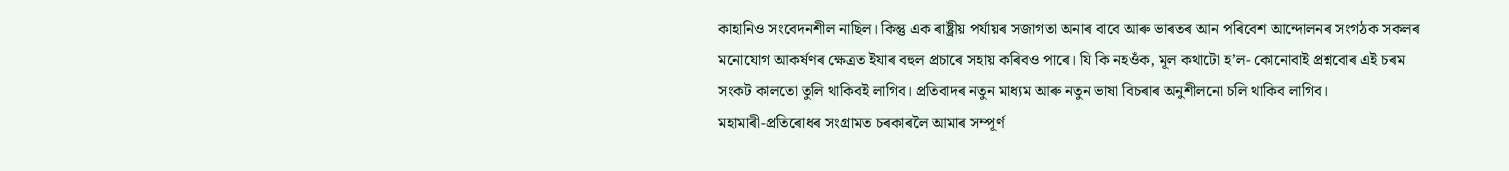কাহানিও সংবেদনশীল নাছিল। কিন্তু এক ৰাষ্ট্ৰীয় পৰ্যায়ৰ সজাগতা অনাৰ বাবে আৰু ভাৰতৰ আন পৰিবেশ আন্দোলনৰ সংগঠক সকলৰ মনোযোগ আকৰ্ষণৰ ক্ষেত্ৰত ইযাৰ বহুল প্ৰচাৰে সহায় কৰিবও পাৰে। যি কি নহওঁক, মূল কথাটো হ’ল- কোনোবাই প্ৰশ্নবোৰ এই চৰম সংকট কালতো তুলি থাকিবই লাগিব। প্ৰতিবাদৰ নতুন মাধ্যম আৰু নতুন ভাষা বিচৰাৰ অনুশীলনো চলি থাকিব লাগিব।
মহামাৰী-প্ৰতিৰোধৰ সংগ্ৰামত চৰকাৰলৈ আমাৰ সম্পূৰ্ণ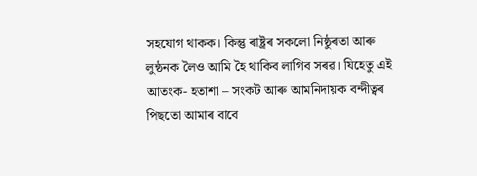সহযোগ থাকক। কিন্তু ৰাষ্ট্ৰৰ সকলো নিষ্ঠুৰতা আৰু লুন্ঠনক লৈও আমি হৈ থাকিব লাগিব সৰৱ। যিহেতু এই আতংক- হতাশা – সংকট আৰু আমনিদায়ক বন্দীত্বৰ পিছতো আমাৰ বাবে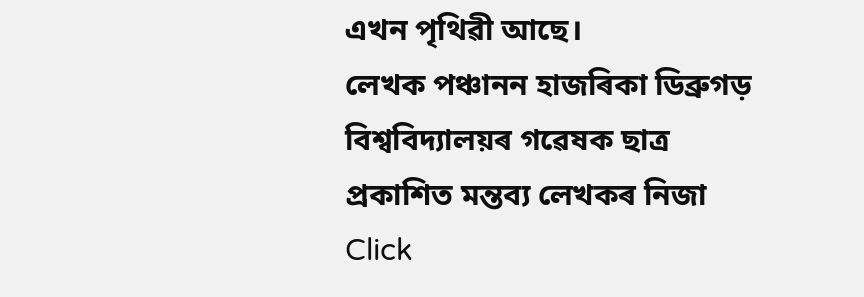এখন পৃথিৱী আছে।
লেখক পঞ্চানন হাজৰিকা ডিব্ৰুগড় বিশ্ৱবিদ্যালয়ৰ গৱেষক ছাত্ৰ
প্ৰকাশিত মন্তব্য লেখকৰ নিজা
Click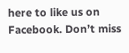here to like us on Facebook. Don’t miss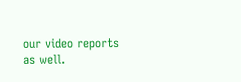our video reports as well.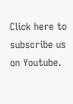Click here to subscribe us on Youtube.